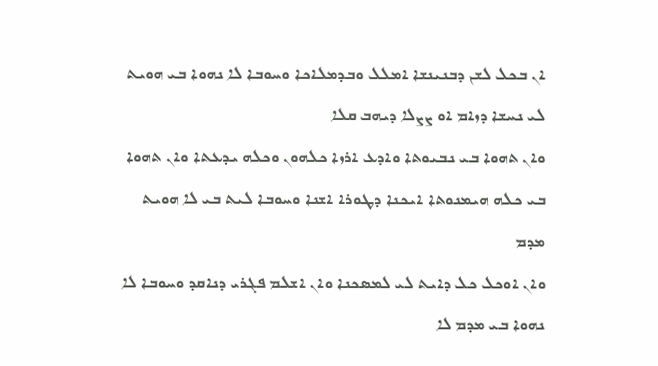ܐܢ ܒܟܠ ܠܫܢ ܕܒܢܝܢܫܐ ܐܡܠܠ ܘܒܕܡܠܐܟܐ ܘܚܘܒܐ ܠܐ ܢܗܘܐ ܒܝ ܗܘܝܬ ܠܝ ܢܚܫܐ ܕܙܐܡ ܐܘ ܨܨܠܐ ܕܝܗܒ ܩܠܐ
ܘܐܢ ܬܗܘܐ ܒܝ ܢܒܝܘܬܐ ܘܐܕܥ ܐܪܙܐ ܟܠܗܘܢ ܘܟܠܗ ܝܕܥܬܐ ܘܐܢ ܬܗܘܐ ܒܝ ܟܠܗ ܗܝܡܢܘܬܐ ܐܝܟܢܐ ܕܛܘܪܐ ܐܫܢܐ ܘܚܘܒܐ ܠܝܬ ܒܝ ܠܐ ܗܘܝܬ ܡܕܡ
ܘܐܢ ܐܘܟܠ ܟܠ ܕܐܝܬ ܠܝ ܠܡܤܟܢܐ ܘܐܢ ܐܫܠܡ ܦܓܪܝ ܕܢܐܩܕ ܘܚܘܒܐ ܠܐ ܢܗܘܐ ܒܝ ܡܕܡ ܠܐ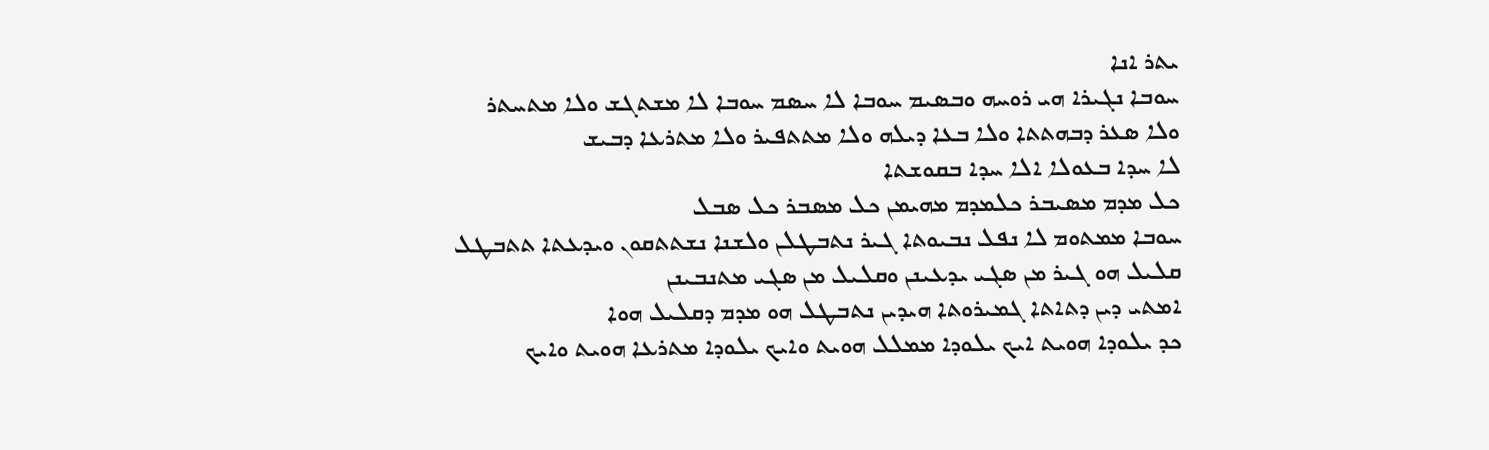ܝܬܪ ܐܢܐ
ܚܘܒܐ ܢܓܝܪܐ ܗܝ ܪܘܚܗ ܘܒܤܝܡ ܚܘܒܐ ܠܐ ܚܤܡ ܚܘܒܐ ܠܐ ܡܫܬܓܫ ܘܠܐ ܡܬܚܬܪ
ܘܠܐ ܤܥܪ ܕܒܗܬܬܐ ܘܠܐ ܒܥܐ ܕܝܠܗ ܘܠܐ ܡܬܬܦܝܪ ܘܠܐ ܡܬܪܥܐ ܕܒܝܫ
ܠܐ ܚܕܐ ܒܥܘܠܐ ܐܠܐ ܚܕܐ ܒܩܘܫܬܐ
ܟܠ ܡܕܡ ܡܤܝܒܪ ܟܠܡܕܡ ܡܗܝܡܢ ܟܠ ܡܤܒܪ ܟܠ ܤܒܠ
ܚܘܒܐ ܡܡܬܘܡ ܠܐ ܢܦܠ ܢܒܝܘܬܐ ܓܝܪ ܢܬܒܛܠܢ ܘܠܫܢܐ ܢܫܬܬܩܘܢ ܘܝܕܥܬܐ ܬܬܒܛܠ
ܩܠܝܠ ܗܘ ܓܝܪ ܡܢ ܤܓܝ ܝܕܥܝܢܢ ܘܩܠܝܠ ܡܢ ܤܓܝ ܡܬܢܒܝܢܢ
ܐܡܬܝ ܕܝܢ ܕܬܐܬܐ ܓܡܝܪܘܬܐ ܗܝܕܝܢ ܢܬܒܛܠ ܗܘ ܡܕܡ ܕܩܠܝܠ ܗܘܐ
ܟܕ ܝܠܘܕܐ ܗܘܝܬ ܐܝܟ ܝܠܘܕܐ ܡܡܠܠ ܗܘܝܬ ܘܐܝܟ ܝܠܘܕܐ ܡܬܪܥܐ ܗܘܝܬ ܘܐܝܟ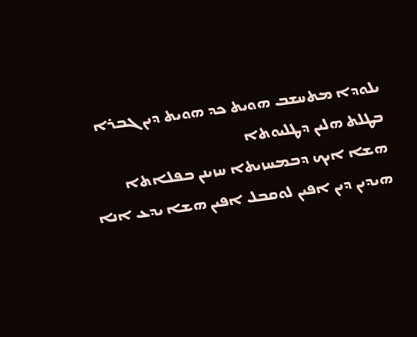ܝܠܘܕܐ ܡܬܚܫܒ ܗܘܝܬ ܟܕ ܗܘܝܬ ܕܝܢ ܓܒܪܐ ܒܛܠܬ ܗܠܝܢ ܕܛܠܝܘܬܐ
ܗܫܐ ܐܝܟ ܕܒܡܚܙܝܬܐ ܚܙܝܢܢ ܒܦܠܐܬܐ ܗܝܕܝܢ ܕܝܢ ܐܦܝܢ ܠܘܩܒܠ ܐܦܝܢ ܗܫܐ ܝܕܥ ܐܢܐ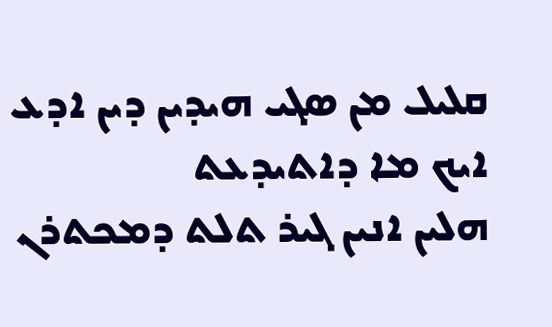ܩܠܝܠ ܡܢ ܤܓܝ ܗܝܕܝܢ ܕܝܢ ܐܕܥ ܐܝܟ ܡܐ ܕܐܬܝܕܥܬ
ܗܠܝܢ ܐܢܝܢ ܓܝܪ ܬܠܬ ܕܡܟܬܪܢ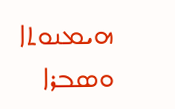ܗܝܡܢܘܬܐ ܘܤܒܪܐ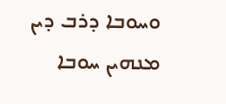ܘܚܘܒܐ ܕܪܒ ܕܝܢ ܡܢܗܝܢ ܚܘܒܐ